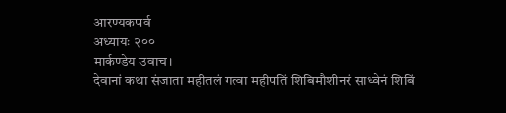आरण्यकपर्व
अध्यायः २००
मार्कण्डेय उवाच।
देवानां कथा संजाता महीतलं गत्वा महीपतिं शिबिमौशीनरं साध्वेनं शिबिं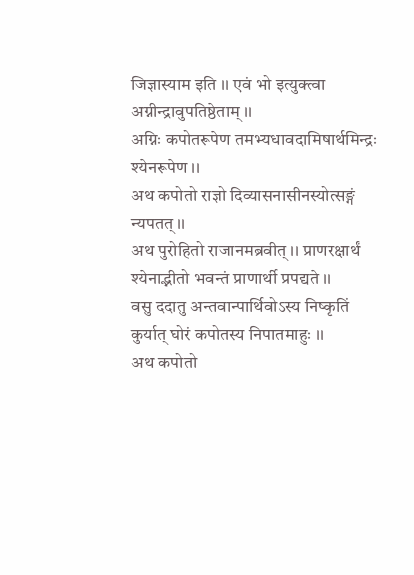जिज्ञास्याम इति ।। एवं भो इत्युक्त्वा अग्नीन्द्रावुपतिष्ठेताम् ।।
अग्निः कपोतरूपेण तमभ्यधावदामिषार्थमिन्द्रः श्येनरूपेण ।।
अथ कपोतो राज्ञो दिव्यासनासीनस्योत्सङ्गं न्यपतत् ।।
अथ पुरोहितो राजानमब्रवीत् ।। प्राणरक्षार्थं श्येनाद्भीतो भवन्तं प्राणार्थी प्रपद्यते ।।
वसु ददातु अन्तवान्पार्थिवोऽस्य निष्कृतिं कुर्यात् घोरं कपोतस्य निपातमाहुः ।।
अथ कपोतो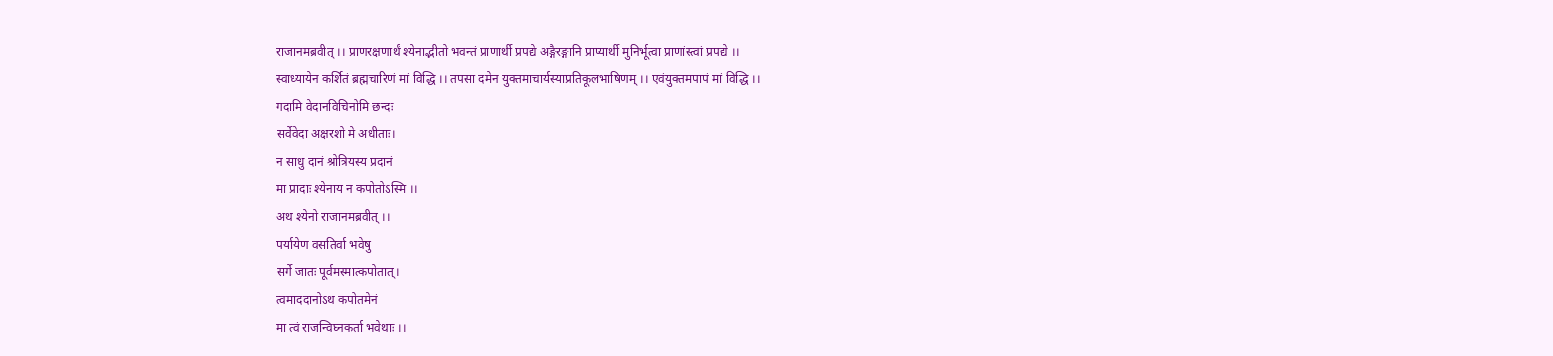राजानमब्रवीत् ।। प्राणरक्षणार्थं श्येनाद्भीतो भवन्तं प्राणार्थी प्रपद्ये अङ्गैरङ्गानि प्राप्यार्थी मुनिर्भूत्वा प्राणांस्त्वां प्रपद्ये ।।
स्वाध्यायेन कर्शितं ब्रह्मचारिणं मां विद्धि ।। तपसा दमेन युक्तमाचार्यस्याप्रतिकूलभाषिणम् ।। एवंयुक्तमपापं मां विद्धि ।।
गदामि वेदानविचिनोमि छन्दः
सर्वेवेदा अक्षरशो मे अधीताः।
न साधु दानं श्रोत्रियस्य प्रदानं
मा प्रादाः श्येनाय न कपोतोऽस्मि ।।
अथ श्येनो राजानमब्रवीत् ।।
पर्यायेण वसतिर्वा भवेषु
सर्गे जातः पूर्वमस्मात्कपोतात्।
त्वमाददानोऽथ कपोतमेनं
मा त्वं राजन्विघ्नकर्ता भवेथाः ।।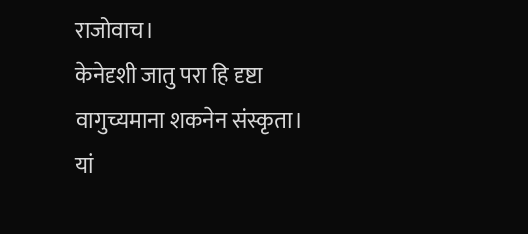राजोवाच।
केनेदृशी जातु परा हि दृष्टा
वागुच्यमाना शकनेन संस्कृता।
यां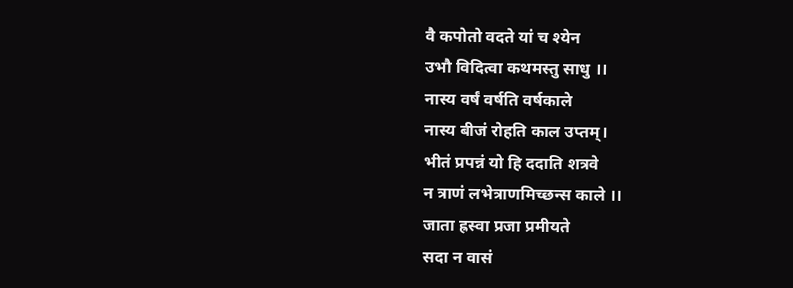वै कपोतो वदते यां च श्येन
उभौ विदित्वा कथमस्तु साधु ।।
नास्य वर्षं वर्षति वर्षकाले
नास्य बीजं रोहति काल उप्तम्।
भीतं प्रपन्नं यो हि ददाति शत्रवे
न त्राणं लभेत्राणमिच्छन्स काले ।।
जाता ह्रस्वा प्रजा प्रमीयते
सदा न वासं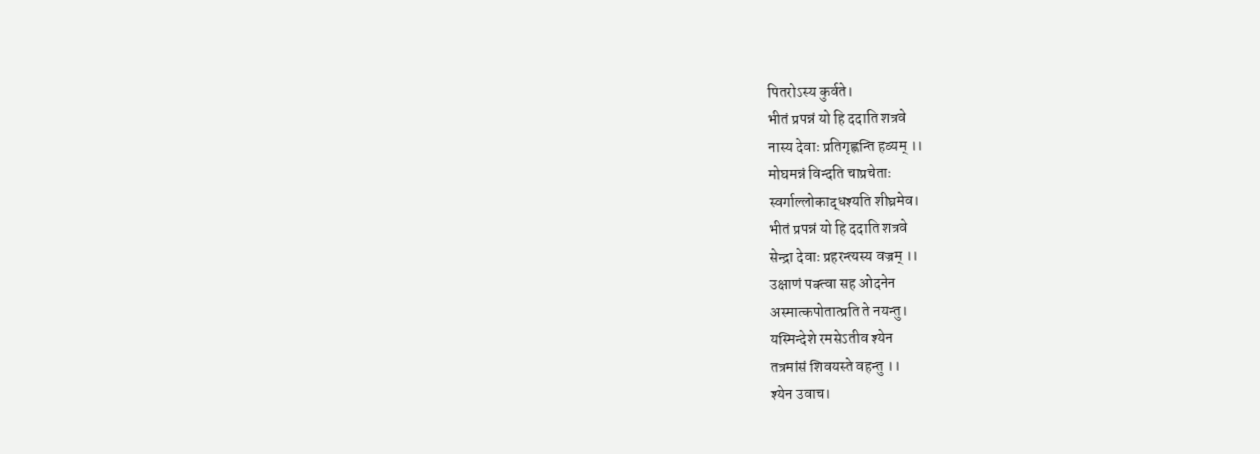पितरोऽस्य कुर्वते।
भीतं प्रपन्नं यो हि ददाति शत्रवे
नास्य देवाः प्रतिगृह्णन्ति हव्यम् ।।
मोघमन्नं विन्दति चाप्रचेताः
स्वर्गाल्लोकाद्धश्यति शीघ्रमेव।
भीतं प्रपन्नं यो हि ददाति शत्रवे
सेन्द्रा देवाः प्रहरन्त्यस्य वज्रम् ।।
उक्षाणं पक्त्वा सह ओदनेन
अस्मात्कपोतात्प्रति ते नयन्तु।
यस्मिन्देशे रमसेऽतीव श्येन
तत्रमांसं शिवयस्ते वहन्तु ।।
श्येन उवाच।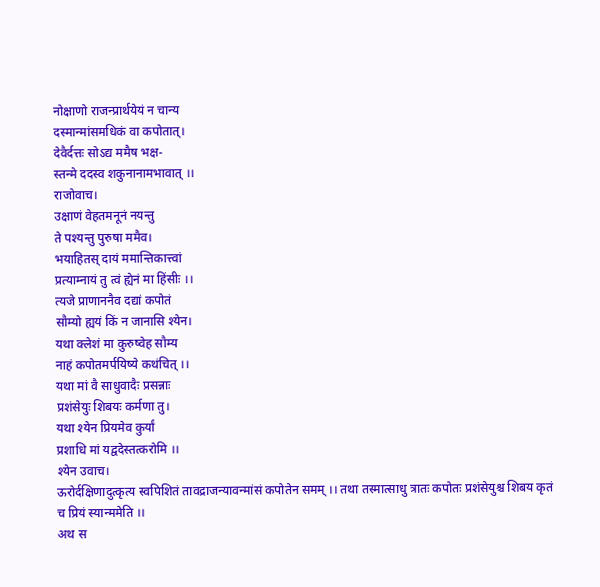नोक्षाणो राजन्प्रार्थयेयं न चान्य
दस्मान्मांसमधिकं वा कपोतात्।
देवैर्दत्तः सोऽद्य ममैष भक्ष-
स्तन्मे ददस्व शकुनानामभावात् ।।
राजोवाच।
उक्षाणं वेहतमनूनं नयन्तु
ते पश्यन्तु पुरुषा ममैव।
भयाहितस् दायं ममान्तिकात्त्वां
प्रत्याम्नायं तु त्वं ह्येनं मा हिंसीः ।।
त्यजे प्राणाननैव दद्यां कपोतं
सौम्यो ह्ययं किं न जानासि श्येन।
यथा क्लेशं मा कुरुष्वेह सौम्य
नाहं कपोतमर्पयिष्ये कथंचित् ।।
यथा मां वै साधुवादैः प्रसन्नाः
प्रशंसेयुः शिबयः कर्मणा तु।
यथा श्येन प्रियमेव कुर्यां
प्रशाधि मां यद्वदेस्तत्करोमि ।।
श्येन उवाच।
ऊरोर्दक्षिणादुत्कृत्य स्वपिशितं तावद्राजन्यावन्मांसं कपोतेन समम् ।। तथा तस्मात्साधु त्रातः कपोतः प्रशंसेयुश्च शिबय कृतं च प्रियं स्यान्ममेति ।।
अथ स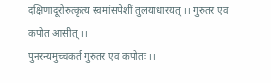दक्षिणादूरोरुत्कृत्य स्वमांसपेशीं तुलयाधारयत् ।। गुरुतर एव कपोत आसीत् ।।
पुनरन्यमुच्चकर्त गुरुतर एव कपोतः ।।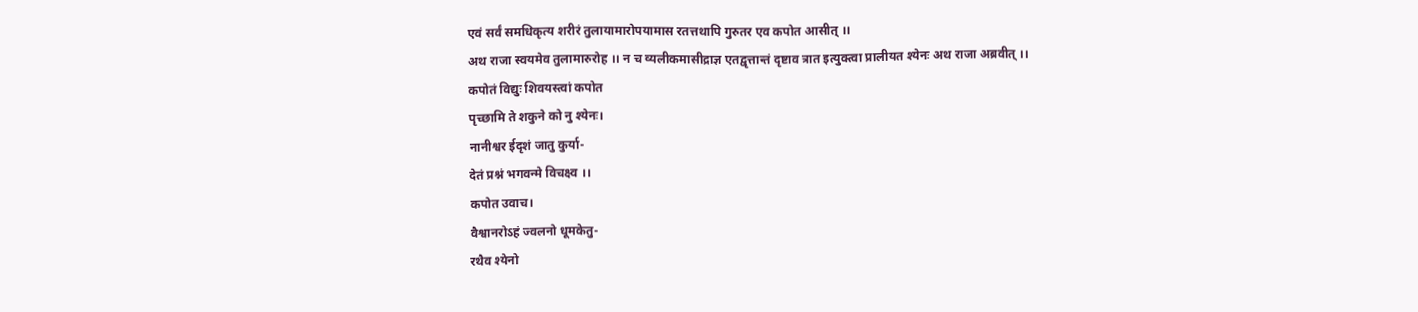एवं सर्वं समधिकृत्य शरीरं तुलायामारोपयामास रतत्तथापि गुरुतर एव कपोत आसीत् ।।
अथ राजा स्वयमेव तुलामारुरोह ।। न च व्यलीकमासीद्राज्ञ एतद्वृत्तान्तं दृष्टाव त्रात इत्युक्त्वा प्रालीयत श्येनः अथ राजा अब्रवीत् ।।
कपोतं विद्युः शिवयस्त्वां कपोत
पृच्छामि ते शकुने को नु श्येनः।
नानीश्वर ईदृशं जातु कुर्या-
देतं प्रश्नं भगवन्मे विचक्ष्व ।।
कपोत उवाच।
वैश्वानरोऽहं ज्वलनो धूमकेतु-
रथैव श्येनो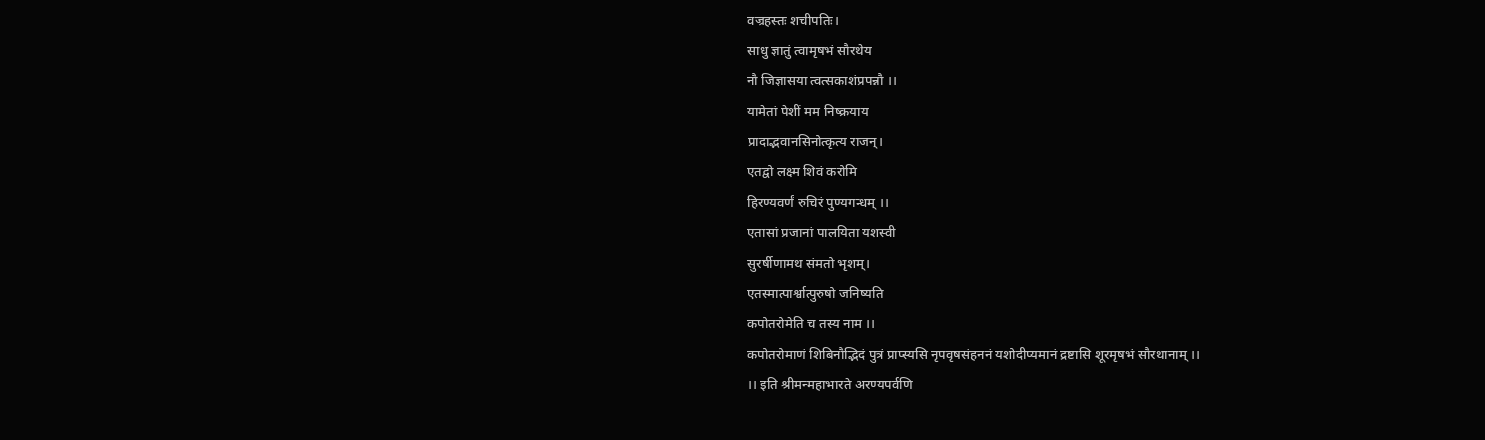वज्रहस्तः शचीपतिः।
साधु ज्ञातुं त्वामृषभं सौरथेय
नौ जिज्ञासया त्वत्सकाशंप्रपन्नौ ।।
यामेतां पेशीं मम निष्क्रयाय
प्रादाद्भवानसिनोत्कृत्य राजन्।
एतद्वो लक्ष्म शिवं करोमि
हिरण्यवर्णं रुचिरं पुण्यगन्धम् ।।
एतासां प्रजानां पालयिता यशस्वी
सुरर्षीणामथ संमतो भृशम्।
एतस्मात्पार्श्वात्पुरुषो जनिष्यति
कपोतरोमेति च तस्य नाम ।।
कपोतरोमाणं शिबिनौद्भिदं पुत्रं प्राप्स्यसि नृपवृषसंहननं यशोदीप्यमानं द्रष्टासि शूरमृषभं सौरथानाम् ।।
।। इति श्रीमन्महाभारते अरण्यपर्वणि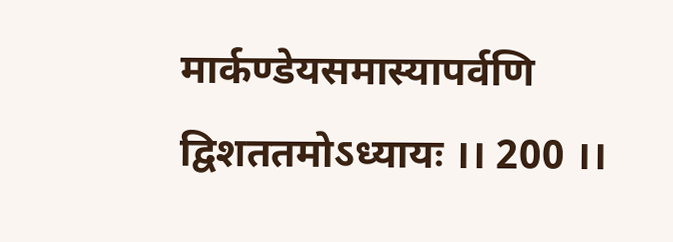मार्कण्डेयसमास्यापर्वणि
द्विशततमोऽध्यायः ।। 200 ।।